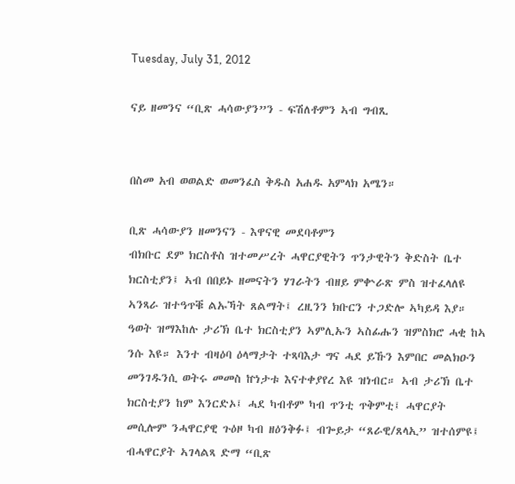Tuesday, July 31, 2012

ናይ ዘመንና “ቢጽ ሓሳውያን”ን - ፍሽለቶምን ኣብ ግብጺ


በስመ አብ ወወልድ ወመንፈስ ቅዱስ አሐዱ አምላክ አሜን።

ቢጽ ሓሳውያን ዘመንናን - እዋናዊ መደባቶምን
ብክቡር ደም ክርስቶስ ዝተመሥረት ሓዋርያዊትን ጥንታዊትን ቅድስት ቤተ ክርስቲያን፤ ኣብ በበይኑ ዘመናትን ሃገራትን ብዘይ ምቍራጽ ምስ ዝተፈላለዩ ኣንጻራ ዝተዓጥቑ ልኡኻት ጸልማት፤ ረዚንን ክቡርን ተጋድሎ ኣካይዳ እያ። ዓወት ዝማእከሉ ታሪኽ ቤተ ክርስቲያን ኣምሊኡን ኣስፊሑን ዝምስክሮ ሓቂ ከኣ ንሱ እዩ። እንተ ብዛዕባ ዕላማታት ተጻባእታ ግና ሓደ ይኹን እምበር መልክዑን መንገዱንሲ ወትሩ መመስ ኵነታቱ እናተቀያየረ እዩ ዝነብር። ኣብ ታሪኽ ቤተ ክርስቲያን ከም እንርድኦ፤ ሓደ ካብቶም ካብ ጥንቲ ጥቅምቲ፤ ሓዋርያት መሲሎም ንሓዋርያዊ ጉዕዞ ካብ ዘዕንቅፉ፤ ብጐይታ “ጸራዊ/ጸላኢ” ዝተሰምዩ፤ ብሓዋርያት ኣገላልጻ ድማ “ቢጽ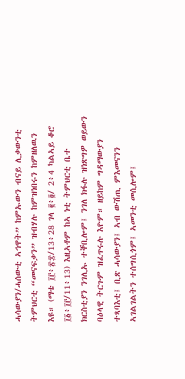ሓሳውያን/ሓሰውቲ ኣኅዋት” ከምኡውን ብናይ ሊቃውንቲ ትምህርቲ “መናፍቃን” ዝብሃሉ ከምዝነበሩን ከምዘለዉን እዩ። (ማቴ ፲፫፥፳፰/13፥28 ገላ ፪፥፬/ 2፥4 ካልኣይ ቆሮ ፲፩፥፲፫/11፥13) እዚኣቶም ከኣ ነቲ ትምህርቲ ቤተ ክርስቲያን ንገሊኡ ተቐቢሎም፤ ንገለ ክፋሉ ዝነጽግዎ ወይውን ባዕላዊ ትርጉም ዝፈጥሩሉ እዮም። ዘይከም ግዳማውያን ተጻባእቲ፤ ቢጽ ሓሳውያን፤ ኣብ ውሽጢ ምእመናንን ኣገልገልትን ተሰግሲጎም፤ ኣመንቲ መሲሎም፤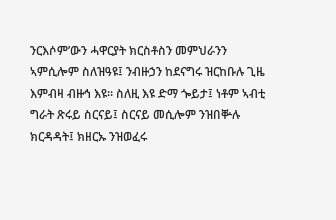ንርእሶም’ውን ሓዋርያት ክርስቶስን መምህራንን ኣምሲሎም ስለዝዓዩ፤ ንብዙኃን ከደናግሩ ዝርከቡሉ ጊዜ እምብዛ ብዙኅ እዩ። ስለዚ እዩ ድማ ጐይታ፤ ነቶም ኣብቲ ግራት ጽሩይ ስርናይ፤ ስርናይ መሲሎም ንዝበቝሉ ክርዳዳት፤ ክዘርኡ ንዝወፈሩ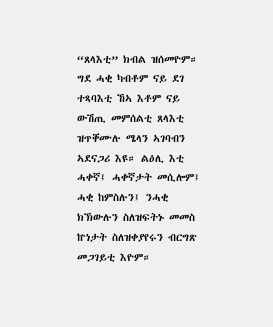“ጸላእቲ” ክብል ዝሰመዮም። ግደ ሓቂ ካብቶም ናይ ደገ ተጻባእቲ ኸኣ እቶም ናይ ውሽጢ መምሰልቲ ጸላእቲ ዝጥቐሙሉ ሜላን ኣገባብን ኣደናጋሪ እዩ። ልዕሊ እቲ ሓቀኛ፤ ሓቀኛታት መሲሎም፤ ሓቂ ከምስሉን፤ ንሓቂ ክኽውሉን ስለዝፍትኑ መመስ ኵነታት ስለዝቀያየሩን ብርግጽ መጋገይቲ እዮም።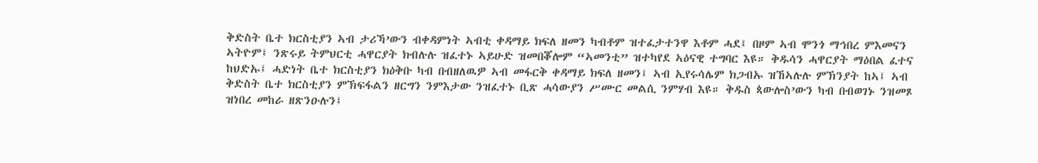ቅድስት ቤተ ክርስቲያን ኣብ ታሪኻ’ውን ብቀዳምነት ኣብቲ ቀዳማይ ክፍለ ዘመን ካብቶም ዝተፈታተንዋ እቶም ሓደ፤ በዞም ኣብ ሞንጎ ማኅበረ ምእመናን ኣትዮም፤ ንጽሩይ ትምህርቲ ሓዋርያት ክብሉሉ ዝፈተኑ ኣይሁድ ዝመበቖሎም “ኣመንቲ” ዝተካየደ ኣዕናዊ ተግባር እዩ። ቅዱሳን ሓዋርያት ማዕበል ፈተና ከህድኡ፤ ሓድነት ቤተ ክርስቲያን ክዕቅቡ ካብ በብዘለዉዎ ኣብ መፋርቅ ቀዳማይ ክፍለ ዘመን፤ ኣብ ኢየሩሳሌም ክጋብኡ ዝኸኣሉሉ ምኽንያት ከኣ፤ ኣብ ቅድስት ቤተ ክርስቲያን ምኽፍፋልን ዘርግን ንምእታው ንዝፈተኑ ቢጽ ሓሳውያን ሥሙር መልሲ ንምሃብ እዩ። ቅዱስ ጳውሎስ’ውን ካብ በብወገኑ ንዝመጾ ዝነበረ መከራ ዘጽንዑሉን፤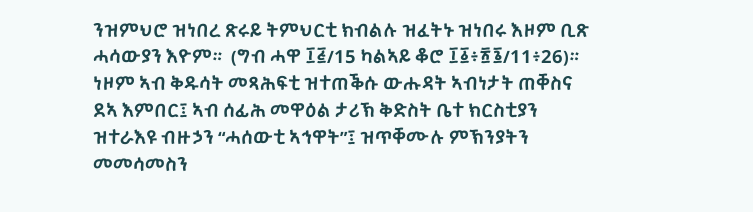ንዝምህሮ ዝነበረ ጽሩይ ትምህርቲ ክብልሉ ዝፈትኑ ዝነበሩ እዞም ቢጽ ሓሳውያን እዮም።  (ግብ ሓዋ ፲፭/15 ካልኣይ ቆሮ ፲፩፥፳፮/11፥26)። ነዞም ኣብ ቅዱሳት መጻሕፍቲ ዝተጠቕሱ ውሑዳት ኣብነታት ጠቐስና ደኣ እምበር፤ ኣብ ሰፊሕ መዋዕል ታሪኽ ቅድስት ቤተ ክርስቲያን ዝተራእዩ ብዙኃን “ሓሰውቲ ኣኅዋት”፤ ዝጥቐሙሉ ምኽንያትን መመሳመስን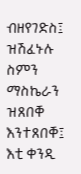ብዘየገድስ፤ ዝሽፈኑሉ ስምን ማስኬራን ዝጸበቐ እንተጸበቐ፤ እቲ ቀንዲ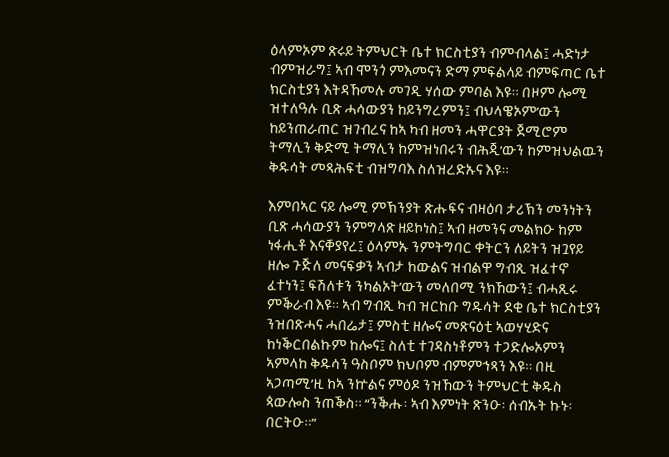ዕላምኦም ጽሩይ ትምህርት ቤተ ክርስቲያን ብምብላል፤ ሓድነታ ብምዝራግ፤ ኣብ ሞንጎ ምእመናን ድማ ምፍልላይ ብምፍጣር ቤተ ክርስቲያን እትዳኸመሉ መገዲ ሃሰው ምባል እዩ። በዞም ሎሚ ዝተለዓሉ ቢጽ ሓሳውያን ከይንግረምን፤ ብህላዌኦም’ውን ከይንጠራጠር ዝገብረና ከኣ ካብ ዘመን ሓዋርያት ጀሚሮም ትማሊን ቅድሚ ትማሊን ከምዝነበሩን ብሕጂ’ውን ከምዝህልዉን ቅዱሳት መጻሕፍቲ ብዝግባእ ስለዝረድኡና እዩ።

እምበኣር ናይ ሎሚ ምኽንያት ጽሑፍና ብዛዕባ ታሪኽን መንነትን ቢጽ ሓሳውያን ንምግላጽ ዘይኮነስ፤ ኣብ ዘመንና መልክዑ ከም ነፋሒቶ እናቐያየረ፤ ዕላምኡ ንምትግባር ቀትርን ለይትን ዝጓየይ ዘሎ ጉጅለ መናፍቃን ኣብታ ከውልና ዝብልዋ ግብጺ ዝፈተኖ ፈተነን፤ ፍሽለቱን ንካልኦት’ውን መለበሚ ንክኸውን፤ ብሓጺሩ ምቕራብ እዩ። ኣብ ግብጺ ካብ ዝርከቡ ግዱሳት ደቂ ቤተ ክርስቲያን ንዝበጽሓና ሓበሬታ፤ ምስቲ ዘሎና መጽናዕቲ ኣወሃሂድና ከነቕርበልኩም ከሎና፤ ስለቲ ተገዳስነቶምን ተጋድሎኦምን ኣምላከ ቅዱሳን ዓስቦም ክህቦም ብምምኅጻን እዩ። በዚ ኣጋጣሚ’ዚ ከኣ ንኵልና ምዕዶ ንዝኸውን ትምህርቲ ቅዱስ ጳውሎስ ንጠቕስ። “ንቕሑ፡ ኣብ እምነት ጽንዑ፡ ሰብኡት ኩኑ፡ በርትዑ።”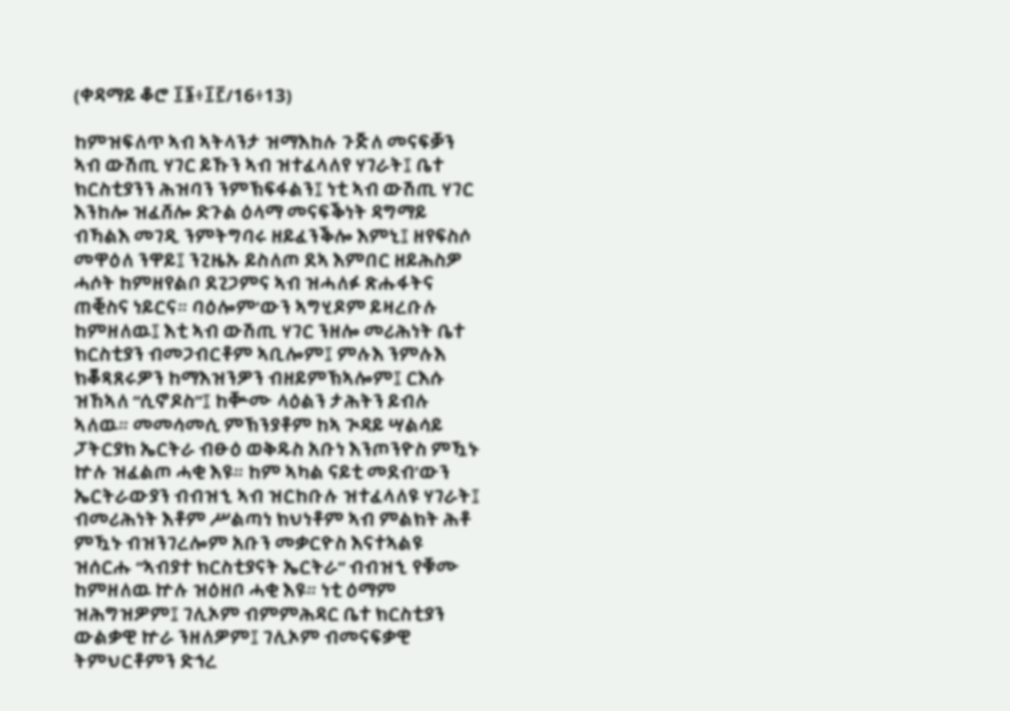(ቀዳማይ ቆሮ ፲፮፥፲፫/16፥13)

ከምዝፍለጥ ኣብ ኣትላንታ ዝማእከሉ ጉጅለ መናፍቓን ኣብ ውሽጢ ሃገር ይኹን ኣብ ዝተፈላለየ ሃገራት፤ ቤተ ክርስቲያንን ሕዝባን ንምኽፍፋልን፤ ነቲ ኣብ ውሽጢ ሃገር እንከሎ ዝፈሸሎ ድጉል ዕላማ መናፍቕነት ዳግማይ ብኻልእ መገዲ ንምትግባሩ ዘይፈንቕሎ እምኒ፤ ዘየፍስሶ መዋዕለ ንዋይ፤ ንጊዜኡ ይስለጦ ደኣ እምበር ዘይሕስዎ ሓሶት ከምዘየልቦ ደጊጋምና ኣብ ዝሓለፉ ጽሑፋትና ጠቒስና ነይርና። ባዕሎም’ውን ኣግሂዶም ይዛረቡሉ ከምዘለዉ፤ እቲ ኣብ ውሽጢ ሃገር ንዘሎ መሪሕነት ቤተ ክርስቲያን ብመጋብርቶም ኣቢሎም፤ ምሉእ ንምሉእ ክቖጻጸሩዎን ከማእዝንዎን ብዘይምኽኣሎም፤ ርእሱ ዝኸኣለ “ሲኖዶስ”፤ ከቝሙ ላዕልን ታሕትን ይብሉ ኣለዉ። መመሳመሲ ምኽንያቶም ከኣ ጒዳይ ሣልሳይ ፓትርያክ ኤርትራ ብፁዕ ወቅዱስ አቡነ እንጦንዮስ ምዃኑ ኵሉ ዝፈልጦ ሓቂ እዩ። ከም ኣካል ናይቲ መደብ’ውን ኤርትራውያን ብብዝኂ ኣብ ዝርከቡሉ ዝተፈላለዩ ሃገራት፤ ብመሪሕነት እቶም ሥልጣነ ክህነቶም ኣብ ምልክት ሕቶ ምዃኑ ብዝንገረሎም አቡን መቃርዮስ እናተኣልዩ ዝሰርሑ “ኣብያተ ክርስቲያናት ኤርትራ” ብብዝኂ የቑሙ ከምዘለዉ ኵሉ ዝዕዘቦ ሓቂ እዩ። ነቲ ዕማም ዝሕግዝዎም፤ ገሊኦም ብምምሕዳር ቤተ ክርስቲያን ውልቃዊ ኵራ ንዘለዎም፤ ገሊኦም ብመናፍቃዊ ትምህርቶምን ድኅረ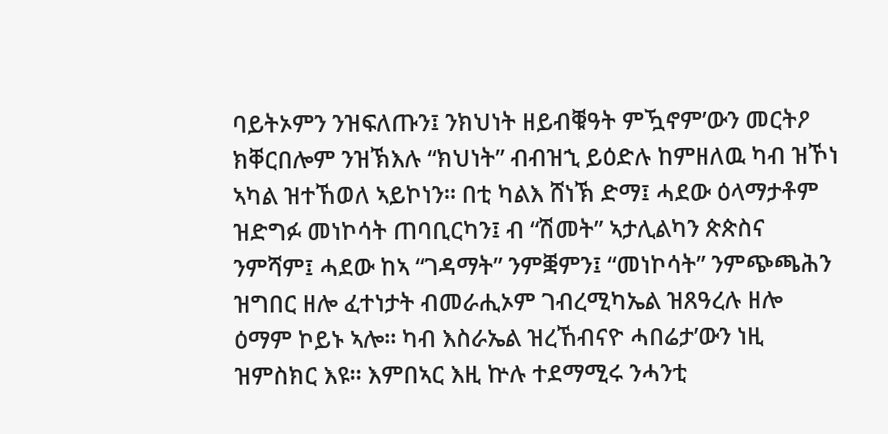ባይትኦምን ንዝፍለጡን፤ ንክህነት ዘይብቑዓት ምዃኖም’ውን መርትዖ ክቐርበሎም ንዝኽእሉ “ክህነት” ብብዝኂ ይዕድሉ ከምዘለዉ ካብ ዝኾነ ኣካል ዝተኸወለ ኣይኮነን። በቲ ካልእ ሸነኽ ድማ፤ ሓደው ዕላማታቶም ዝድግፉ መነኮሳት ጠባቢርካን፤ ብ “ሽመት” ኣታሊልካን ጵጵስና ንምሻም፤ ሓደው ከኣ “ገዳማት” ንምቛምን፤ “መነኮሳት” ንምጭጫሕን ዝግበር ዘሎ ፈተነታት ብመራሒኦም ገብረሚካኤል ዝጸዓረሉ ዘሎ ዕማም ኮይኑ ኣሎ። ካብ እስራኤል ዝረኸብናዮ ሓበሬታ’ውን ነዚ ዝምስክር እዩ። እምበኣር እዚ ኵሉ ተደማሚሩ ንሓንቲ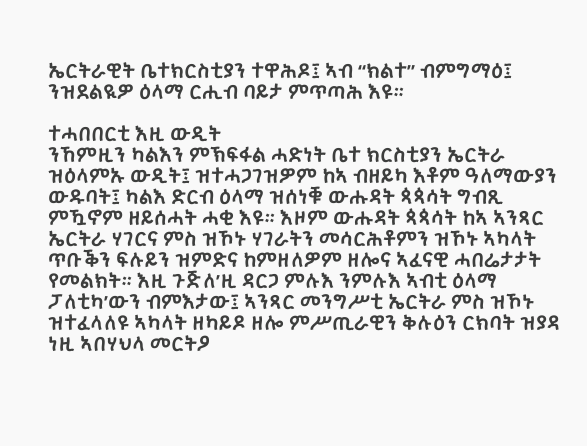ኤርትራዊት ቤተክርስቲያን ተዋሕዶ፤ ኣብ “ክልተ” ብምግማዕ፤ ንዝደልዪዎ ዕላማ ርሒብ ባይታ ምጥጣሕ እዩ።

ተሓበበርቲ እዚ ውዲት
ንኸምዚን ካልእን ምኽፍፋል ሓድነት ቤተ ክርስቲያን ኤርትራ ዝዕላምኡ ውዲት፤ ዝተሓጋገዝዎም ከኣ ብዘይካ እቶም ዓለማውያን ውዱባት፤ ካልእ ድርብ ዕላማ ዝሰነቑ ውሑዳት ጳጳሳት ግብጺ ምዃኖም ዘይሰሓት ሓቂ እዩ። እዞም ውሑዳት ጳጳሳት ከኣ ኣንጻር ኤርትራ ሃገርና ምስ ዝኾኑ ሃገራትን መሳርሕቶምን ዝኾኑ ኣካላት ጥቡቕን ፍሉይን ዝምድና ከምዘለዎም ዘሎና ኣፈናዊ ሓበሬታታት የመልክት። እዚ ጉጅለ’ዚ ዳርጋ ምሉእ ንምሉእ ኣብቲ ዕላማ ፓለቲካ’ውን ብምእታው፤ ኣንጻር መንግሥቲ ኤርትራ ምስ ዝኾኑ ዝተፈላለዩ ኣካላት ዘካይዶ ዘሎ ምሥጢራዊን ቅሉዕን ርክባት ዝያዳ ነዚ ኣበሃህላ መርትዖ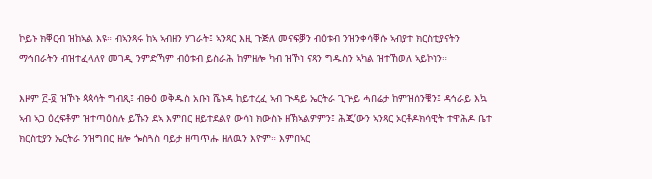ኮይኑ ክቐርብ ዝከኣል እዩ። ብኣንጻሩ ከኣ ኣብዘን ሃገራት፤ ኣንጻር እዚ ጉጅለ መናፍቓን ብዕቱብ ንዝንቀሳቐሱ ኣብያተ ክርስቲያናትን ማኅበራትን ብዝተፈላለየ መገዲ ንምድኻም ብዕቱብ ይስራሕ ከምዘሎ ካብ ዝኾነ ናጻን ግዱስን ኣካል ዝተኸወለ ኣይኮነን።

እዞም ፫-፬ ዝኾኑ ጳጳሳት ግብጺ፤ ብፁዕ ወቅዱስ አቡነ ሼኑዳ ከይተረፈ ኣብ ጒዳይ ኤርትራ ጊጕይ ሓበሬታ ከምዝሰንቑን፤ ዳኅራይ እኳ ኣብ ኣጋ ዕረፍቶም ዝተጣዕስሉ ይኹን ደኣ እምበር ዘይተደልየ ውሳነ ክውስኑ ዘኽኣልዎምን፤ ሕጂ’ውን ኣንጻር ኦርቶዶክሳዊት ተዋሕዶ ቤተ ክርስቲያን ኤርትራ ንዝግበር ዘሎ ጐስጓስ ባይታ ዘጣጥሑ ዘለዉን እዮም። እምበኣር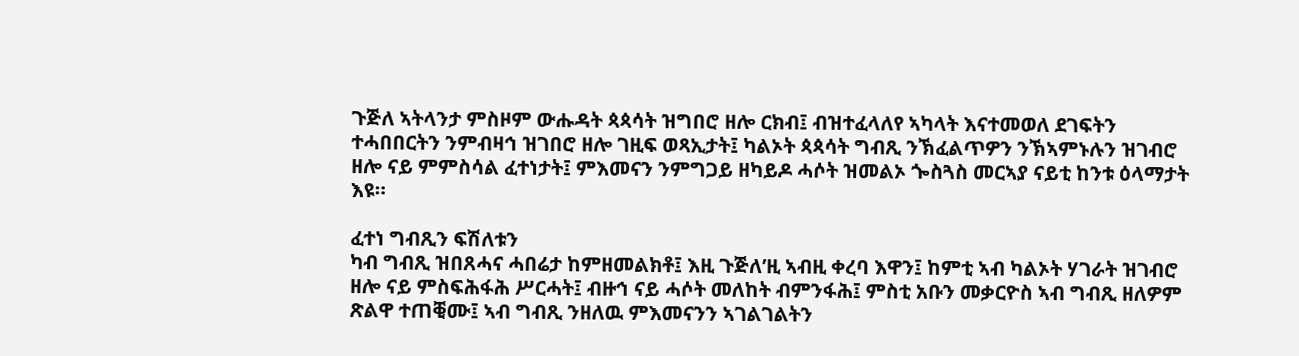ጉጅለ ኣትላንታ ምስዞም ውሑዳት ጳጳሳት ዝግበሮ ዘሎ ርክብ፤ ብዝተፈላለየ ኣካላት እናተመወለ ደገፍትን ተሓበበርትን ንምብዛኅ ዝገበሮ ዘሎ ገዚፍ ወጻኢታት፤ ካልኦት ጳጳሳት ግብጺ ንኽፈልጥዎን ንኽኣምኑሉን ዝገብሮ ዘሎ ናይ ምምስሳል ፈተነታት፤ ምእመናን ንምግጋይ ዘካይዶ ሓሶት ዝመልኦ ጐስጓስ መርኣያ ናይቲ ከንቱ ዕላማታት እዩ።

ፈተነ ግብጺን ፍሽለቱን
ካብ ግብጺ ዝበጸሓና ሓበሬታ ከምዘመልክቶ፤ እዚ ጉጅለ’ዚ ኣብዚ ቀረባ እዋን፤ ከምቲ ኣብ ካልኦት ሃገራት ዝገብሮ ዘሎ ናይ ምስፍሕፋሕ ሥርሓት፤ ብዙኅ ናይ ሓሶት መለከት ብምንፋሕ፤ ምስቲ አቡን መቃርዮስ ኣብ ግብጺ ዘለዎም ጽልዋ ተጠቒሙ፤ ኣብ ግብጺ ንዘለዉ ምእመናንን ኣገልገልትን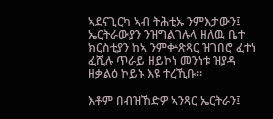ኣደናጊርካ ኣብ ትሕቲኡ ንምእታውን፤ ኤርትራውያን ንዝግልገሉላ ዘለዉ ቤተ ክርስቲያን ከኣ ንምቍጽጻር ዝገበሮ ፈተነ ፈሺሉ ጥራይ ዘይኮነ መንነቱ ዝያዳ ዘቃልዕ ኮይኑ እዩ ተረኺቡ።

እቶም በብዝኸድዎ ኣንጻር ኤርትራን፤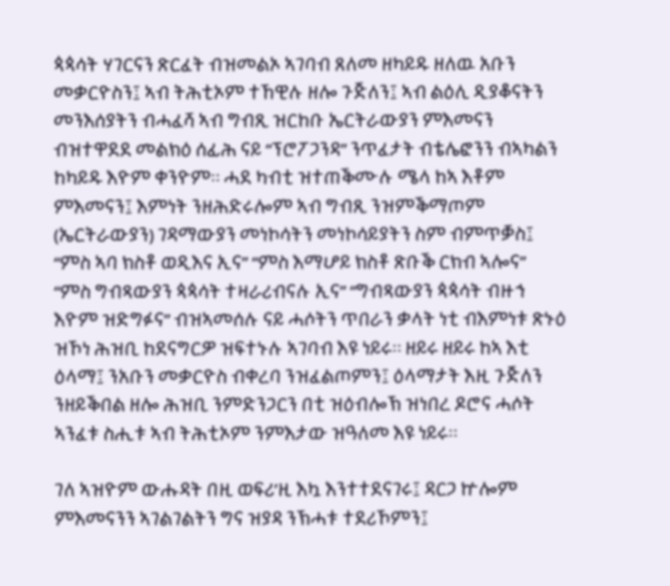ጳጳሳት ሃገርናን ጽርፈት ብዝመልኦ ኣገባብ ጸለመ ዘካይዱ ዘለዉ አቡን መቃርዮስን፤ ኣብ ትሕቲኦም ተኸዊሉ ዘሎ ጉጅለን፤ ኣብ ልዕሊ ዲያቆናትን መንእሰያትን ብሓፈሻ ኣብ ግብጺ ዝርከቡ ኤርትራውያን ምእመናን ብዝተዋደደ መልክዕ ሰፊሕ ናይ “ፕሮፖጋንዳ” ንጥፈታት ብቴሌፎንን ብኣካልን ከካይዱ እዮም ቀንዮም። ሓደ ካብቲ ዝተጠቕሙሉ ሜላ ከኣ እቶም ምእመናን፤ እምነት ንዘሕድሩሎም ኣብ ግብጺ ንዝምቕማጦም (ኤርትራውያን) ገዳማውያን መነኮሳትን መነኮሳይያትን ስም ብምጥቓስ፤ “ምስ ኣባ ክስቶ ወዲእና ኢና” “ምስ እማሆይ ክስቶ ጽቡቕ ርክብ ኣሎና” “ምስ ግብጻውያን ጳጳሳት ተዛራሪብናሉ ኢና” “ግብጻውያን ጳጳሳት ብዙኅ እዮም ዝድግፉና” ብዝኣመሰሉ ናይ ሓሶትን ጥበራን ቃላት ነቲ ብእምነቱ ጽኑዕ ዝኾነ ሕዝቢ ከደናግርዎ ዝፍተኑሉ ኣገባብ እዩ ነይሩ። ዘይሩ ዘይሩ ከኣ እቲ ዕላማ፤ ንአቡን መቃርዮስ ብቀረባ ንዝፈልጦምን፤ ዕላማታት እዚ ጉጅለን ንዘይቕበል ዘሎ ሕዝቢ ንምድንጋርን በቲ ዝዕብሎኽ ዝነበረ ዶሮና ሓሶት ኣንፈቱ ስሒቱ ኣብ ትሕቲኦም ንምእታው ዝዓለመ እዩ ነይሩ።

ገለ ኣዝዮም ውሑዳት በዚ ወፍሪ’ዚ እኳ እንተተደናገሩ፤ ዳርጋ ኵሎም ምእመናንን ኣገልገልትን ግና ዝያዳ ንኽሓቱ ተደሪኾምን፤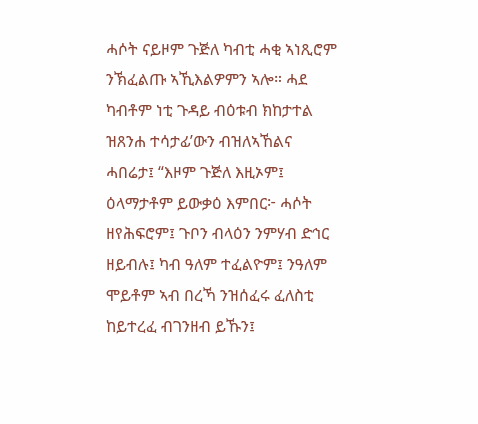ሓሶት ናይዞም ጉጅለ ካብቲ ሓቂ ኣነጺሮም ንኽፈልጡ ኣኺእልዎምን ኣሎ። ሓደ ካብቶም ነቲ ጉዳይ ብዕቱብ ክከታተል ዝጸንሐ ተሳታፊ’ውን ብዝለኣኸልና ሓበሬታ፤ “እዞም ጉጅለ እዚኦም፤ ዕላማታቶም ይውቃዕ እምበር፦ ሓሶት ዘየሕፍሮም፤ ጉቦን ብላዕን ንምሃብ ድኅር ዘይብሉ፤ ካብ ዓለም ተፈልዮም፤ ንዓለም ሞይቶም ኣብ በረኻ ንዝሰፈሩ ፈለስቲ ከይተረፈ ብገንዘብ ይኹን፤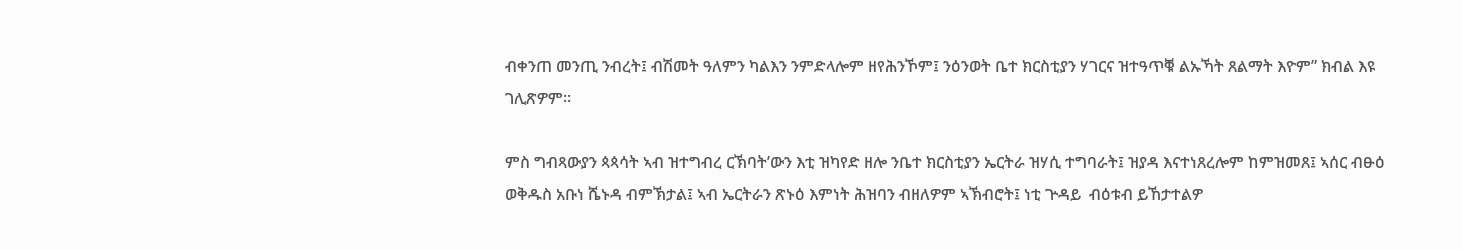ብቀንጠ መንጢ ንብረት፤ ብሽመት ዓለምን ካልእን ንምድላሎም ዘየሕንኾም፤ ንዕንወት ቤተ ክርስቲያን ሃገርና ዝተዓጥቑ ልኡኻት ጸልማት እዮም” ክብል እዩ ገሊጽዎም።

ምስ ግብጻውያን ጳጳሳት ኣብ ዝተግብረ ርኽባት’ውን እቲ ዝካየድ ዘሎ ንቤተ ክርስቲያን ኤርትራ ዝሃሲ ተግባራት፤ ዝያዳ እናተነጸረሎም ከምዝመጸ፤ ኣሰር ብፁዕ ወቅዱስ አቡነ ሼኑዳ ብምኽታል፤ ኣብ ኤርትራን ጽኑዕ እምነት ሕዝባን ብዘለዎም ኣኽብሮት፤ ነቲ ጕዳይ  ብዕቱብ ይኸታተልዎ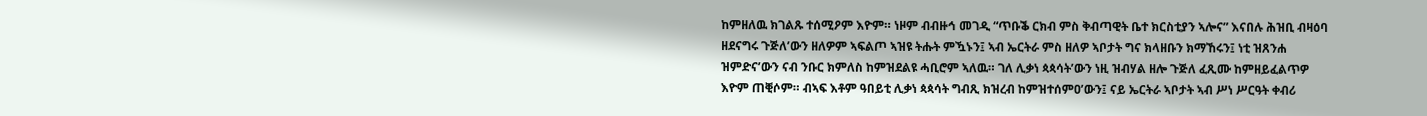ከምዘለዉ ክገልጹ ተሰሚዖም እዮም። ነዞም ብብዙኅ መገዲ “ጥቡቕ ርክብ ምስ ቅብጣዊት ቤተ ክርስቲያን ኣሎና” እናበሉ ሕዝቢ ብዛዕባ ዘደናግሩ ጉጅለ’ውን ዘለዎም ኣፍልጦ ኣዝዩ ትሑት ምዃኑን፤ ኣብ ኤርትራ ምስ ዘለዎ ኣቦታት ግና ክላዘቡን ክማኸሩን፤ ነቲ ዝጸንሐ ዝምድና’ውን ናብ ንቡር ክምለስ ከምዝደልዩ ሓቢሮም ኣለዉ። ገለ ሊቃነ ጳጳሳት’ውን ነዚ ዝብሃል ዘሎ ጉጅለ ፈጺሙ ከምዘይፈልጥዎ እዮም ጠቒሶም። ብኣፍ እቶም ዓበይቲ ሊቃነ ጳጳሳት ግብጺ ክዝረብ ከምዝተሰምዐ’ውን፤ ናይ ኤርትራ ኣቦታት ኣብ ሥነ ሥርዓት ቀብሪ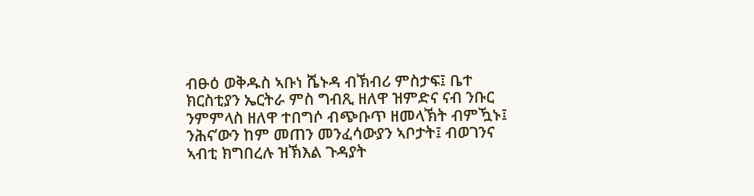ብፁዕ ወቅዱስ ኣቡነ ሼኑዳ ብኽብሪ ምስታፍ፤ ቤተ ክርስቲያን ኤርትራ ምስ ግብጺ ዘለዋ ዝምድና ናብ ንቡር ንምምላስ ዘለዋ ተበግሶ ብጭቡጥ ዘመላኽት ብምዃኑ፤ ንሕና’ውን ከም መጠን መንፈሳውያን ኣቦታት፤ ብወገንና ኣብቲ ክግበረሉ ዝኽእል ጉዳያት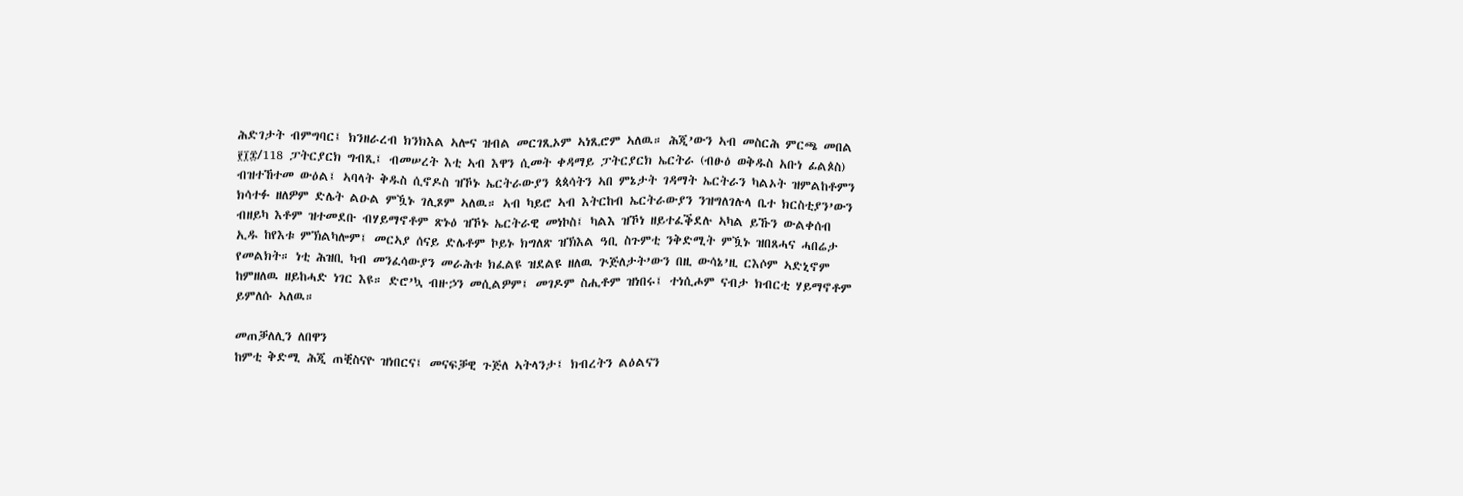ሕድገታት ብምግባር፤ ክንዘራረብ ክንክእል ኣሎና ዝብል መርገጺኦም ኣነጺሮም ኣለዉ። ሕጂ’ውን ኣብ መስርሕ ምርጫ መበል ፻፲፰/118 ፓትርያርክ ግብጺ፤ ብመሠረት እቲ ኣብ እዋን ሲመት ቀዳማይ ፓትርያርክ ኤርትራ (ብፁዕ ወቅዱስ አቡነ ፊልጶስ) ብዝተኸተመ ውዕል፤ ኣባላት ቅዱስ ሲኖዶስ ዝኾኑ ኤርትራውያን ጳጳሳትን ኣበ ምኔታት ገዳማት ኤርትራን ካልኦት ዝምልከቶምን ክሳተፉ ዘለዎም ድሌት ልዑል ምዃኑ ገሊጾም ኣለዉ። ኣብ ካይሮ ኣብ እትርከብ ኤርትራውያን ንዝግለገሉላ ቤተ ክርስቲያን’ውን ብዘይካ እቶም ዝተመደቡ ብሃይማኖቶም ጽኑዕ ዝኾኑ ኤርትራዊ መነኮስ፤ ካልእ ዝኾነ ዘይተፈቕደሉ ኣካል ይኹን ውልቀሰብ ኢዱ ከየእቱ ምኽልካሎም፤ መርኣያ ሰናይ ድሌቶም ኮይኑ ክግለጽ ዝኽእል ዓቢ ስጉምቲ ንቅድሚት ምዃኑ ዝበጸሓና ሓበሬታ የመልክት። ነቲ ሕዝቢ ካብ መንፈሳውያን መራሕቱ ክፈልዩ ዝደልዩ ዘለዉ ጕጅለታት’ውን በዚ ውሳኔ’ዚ ርእሶም ኣድኒኖም ከምዘለዉ ዘይከሓድ ነገር እዩ። ድሮ’ኳ ብዙኃን መሲልዎም፤ መገዶም ስሒቶም ዝነበሩ፤ ተነሲሖም ናብታ ክብርቲ ሃይማኖቶም ይምለሱ ኣለዉ።

መጠቓለሊን ለበዋን
ከምቲ ቅድሚ ሕጂ ጠቒስናዮ ዝነበርና፤ መናፍቓዊ ጉጅለ ኣትላንታ፤ ክብረትን ልዕልናን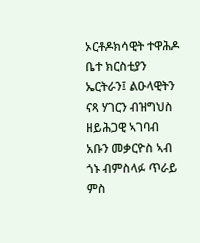ኦርቶዶክሳዊት ተዋሕዶ ቤተ ክርስቲያን ኤርትራን፤ ልዑላዊትን ናጻ ሃገርን ብዝግህስ ዘይሕጋዊ ኣገባብ አቡን መቃርዮስ ኣብ ጎኑ ብምስላፉ ጥራይ ምስ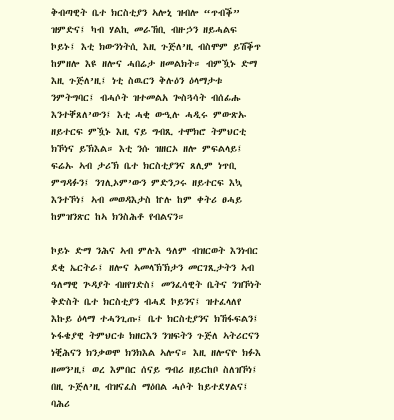ቅብጣዊት ቤተ ክርስቲያን ኣሎኒ ዝብሎ “ጥብቕ” ዝምድና፤ ካብ ሃልኪ መራኸቢ ብዙኃን ዘይሓልፍ ኮይኑ፤ እቲ ክውንነትሲ እዚ ጉጅለ’ዚ ብስሞም ይሽቕጥ ከምዘሎ እዩ ዘሎና ሓበሬታ ዘመልክት። ብምዃኑ ድማ እዚ ጉጅለ’ዚ፤ ነቲ ስዉርን ቅሉዕን ዕላማታቱ ንምትግባር፤ ብሓሶት ዝተመልአ ጐስጓሳት ብሰፊሑ እንተቐጸለ’ውን፤ እቲ ሓቂ ውዒሉ ሓዲሩ ምውጽኡ ዘይተርፍ ምዃኑ እዚ ናይ ግብጺ ተሞክሮ ትምህርቲ ክኾነና ይኽእል። እቲ ንሱ ዝዘርኦ ዘሎ ምፍልላይ፤ ፍሬኡ ኣብ ታሪኽ ቤተ ክርስቲያንና ጸሊም ነጥቢ ምግዳፉን፤ ንገሊኦም’ውን ምድንጋሩ ዘይተርፍ እኳ እንተኾነ፤ ኣብ መወዳእታስ ኵሉ ከም ቀትሪ ፀሓይ ከምዝንጽር ከኣ ክንስሕቶ የብልናን።

ኮይኑ ድማ ንሕና ኣብ ምሉእ ዓለም ብዝርወት እንነብር ደቂ ኤርትራ፤ ዘሎና ኣመላኽኽታን መርገጺታትን ኣብ ዓለማዊ ጕዳያት ብዘየገድስ፤ መንፈሳዊት ቤትና ንዝኾነት ቅድስት ቤተ ክርስቲያን ብሓደ ኮይንና፤ ዝተፈላለየ እኩይ ዕላማ ተሓንጊጡ፤ ቤተ ክርስቲያንና ክኸፋፍልን፤ ኑፋቄያዊ ትምህርቱ ክዘርእን ንዝፍትን ጉጅለ ኣትሪርናን ነቒሕናን ክንቃወሞ ክንክእል ኣሎና። እዚ ዘሎናዮ ክፉእ ዘመን’ዚ፤ ወረ እምበር ሰናይ ግብሪ ዘይርከቦ ስለዝኾነ፤ በዚ ጉጅለ’ዚ ብዝናፈስ ማዕበል ሓሶት ከይተደሃልና፤ ባሕሪ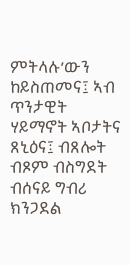ምትላሉ’ውን ከይስጠመና፤ ኣብ ጥንታዊት ሃይማኖት ኣቦታትና ጸኒዕና፤ ብጸሎት ብጾም ብስግደት ብሰናይ ግብሪ ክንጋደል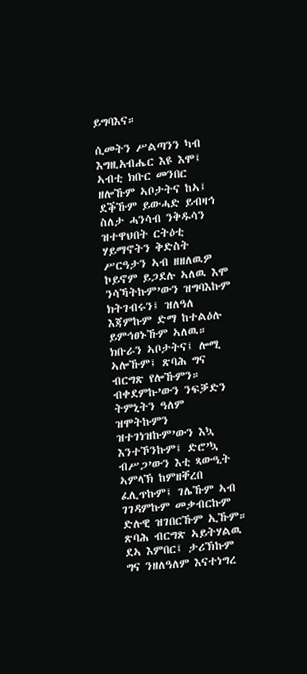ይግባእና።

ሲመትን ሥልጣንን ካብ እግዚአብሔር እዩ እሞ፤ ኣብቲ ክቡር መንበር ዘሎኹም ኣቦታትና ከኣ፤ ደቕኹም ይውሓድ ይብዛኅ ስለታ ሓንሳብ ንቅዱሳን ዝተዋህበት ርትዕቲ ሃይማኖትን ቅድስት ሥርዓታን ኣብ ዘዘለዉዎ ኮይኖም ይጋደሉ ኣለዉ እሞ ንሳኻትኩም’ውን ዝግባእኩም ክትገብሩን፤ ዝለዓለ እጃምኩም ድማ ከተልዕሉ ይምኅፀኑኹም ኣለዉ። ክቡራን ኣቦታትና፤ ሎሚ ኣሎኹም፤ ጽባሕ ግና ብርግጽ የሎኹምን። ብቀደምኩ’ውን ንፍቓድን ትምኒትን ዓለም ዝሞትኩምን ዝተገነዝኩም’ውን እኳ እንተኾንኩም፤ ድሮ’ኳ ብሥጋ’ውን እቲ ጻውዒት ኣምላኽ ከምዘቐረበ ፈሊጥኩም፤ ገሌኹም ኣብ ገገዳምኩም መቃብርኩም ድሉዊ ዝገበርኹም ኢኹም። ጽባሕ ብርግጽ ኣይትሃልዉ ደኣ እምበር፤ ታሪኽኩም ግና ንዘለዓለም እናተነግረ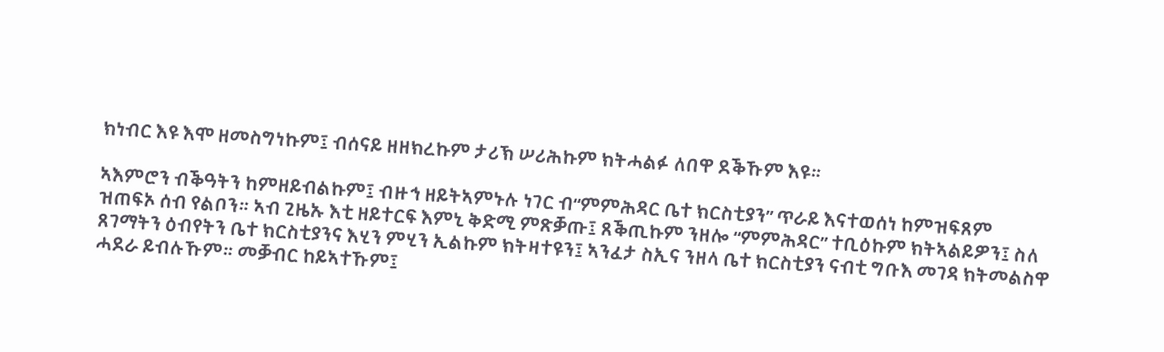ክነብር እዩ እሞ ዘመስግነኩም፤ ብሰናይ ዘዘክረኩም ታሪኽ ሠሪሕኩም ክትሓልፉ ለበዋ ደቕኹም እዩ።

ኣእምሮን ብቕዓትን ከምዘይብልኩም፤ ብዙኅ ዘይትኣምኑሉ ነገር ብ“ምምሕዳር ቤተ ክርስቲያን” ጥራይ እናተወሰነ ከምዝፍጸም ዝጠፍኦ ሰብ የልቦን። ኣብ ጊዜኡ እቲ ዘይተርፍ እምኒ ቅድሚ ምጽቓጡ፤ ጸቕጢኩም ንዘሎ “ምምሕዳር” ተቢዕኩም ክትኣልይዎን፤ ስለ ጸገማትን ዕብየትን ቤተ ክርስቲያንና እሂን ምሂን ኢልኩም ክትዛተዩን፤ ኣንፈታ ስኢና ንዘላ ቤተ ክርስቲያን ናብቲ ግቡእ መገዳ ክትመልስዋ ሓደራ ይብሉኹም። መቓብር ከይኣተኹም፤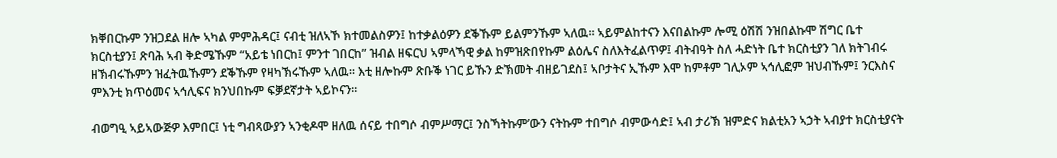ክቐበርኩም ንዝጋደል ዘሎ ኣካል ምምሕዳር፤ ናብቲ ዝለኣኾ ክተመልስዎን፤ ከተቃልዕዎን ደቕኹም ይልምንኹም ኣለዉ። ኣይምልከተናን እናበልኩም ሎሚ ዕሽሽ ንዝበልኩሞ ሽግር ቤተ ክርስቲያን፤ ጽባሕ ኣብ ቅድሜኹም “አይቴ ነበርከ፤ ምንተ ገበርከ” ዝብል ዘፍርህ ኣምላኻዊ ቃል ከምዝጽበየኩም ልዕሌና ስለእትፈልጥዎ፤ ብትብዓት ስለ ሓድነት ቤተ ክርስቲያን ገለ ክትገብሩ ዘኽብሩኹምን ዝፈትዉኹምን ደቕኹም የዛካኽሩኹም ኣለዉ። እቲ ዘሎኩም ጽቡቕ ነገር ይኹን ድኽመት ብዘይገደስ፤ ኣቦታትና ኢኹም እሞ ከምቶም ገሊኦም ኣኅሊፎም ዝህብኹም፤ ንርእስና ምእንቲ ክጥዕመና ኣኅሊፍና ክንህበኩም ፍቓደኛታት ኣይኮናን።

ብወግዒ ኣይኣውጅዎ እምበር፤ ነቲ ግብጻውያን ኣንቂዶሞ ዘለዉ ሰናይ ተበግሶ ብምሥማር፤ ንስኻትኩም’ውን ናትኩም ተበግሶ ብምውሳድ፤ ኣብ ታሪኽ ዝምድና ክልቲአን ኣኃት ኣብያተ ክርስቲያናት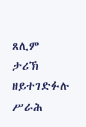ጸሊም ታሪኽ ዘይተገድፉሉ ሥራሕ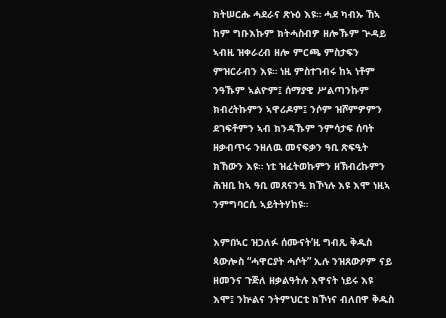ክትሠርሑ ሓደራና ጽኑዕ እዩ። ሓደ ካብኡ ኸኣ ከም ግቡእኩም ክትሓስብዎ ዘሎኹም ጕዳይ ኣብዚ ዝቀራረብ ዘሎ ምርጫ ምስታፍን ምዝርራብን እዩ። ነዚ ምስተገብሩ ከኣ ነቶም ንዓኹም ኣልዮም፤ ሰማያዊ ሥልጣንኩም ክብረትኩምን ኣዋሪዶም፤ ንሶም ዝሾምዎምን ደገፍቶምን ኣብ ክንዳኹም ንምሳታፍ ሰባት ዘቃብጥሩ ንዘለዉ መናፍቃን ዓቢ ጽፍዒት ክኸውን እዩ። ነቲ ዝፈትወኩምን ዘኽብረኩምን ሕዝቢ ከኣ ዓቢ መጸናንዒ ክኾነሉ እዩ እሞ ነዚኣ ንምግባርሲ ኣይትትሃከዩ።

እምበኣር ዝኃለፉ ሰሙናት’ዚ ግብጺ ቅዱስ ጳውሎስ “ሓዋርያት ሓሶት” ኢሉ ንዝጸውዖም ናይ ዘመንና ጉጅለ ዘቃልዓትሉ እዋናት ነይሩ እዩ እሞ፤ ንኵልና ንትምህርቲ ክኾነና ብለበዋ ቅዱስ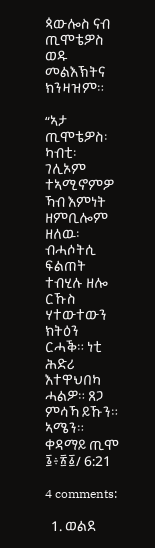ጳውሎስ ናብ ጢሞቴዎስ ወዱ መልእኽትና ክንዛዝም።

“ኣታ ጢሞቴዎስ፡ ካብቲ፡ ገሊኦም ተኣሚኖምዎ ኻብ እምነት ዘምቢሎም ዘለዉ፡ ብሓሶትሲ ፍልጠት ተብሂሉ ዘሎ ርኹስ ሃተውተውን ክትዕን ርሓቕ። ነቲ ሕድሪ እተዋህበካ ሓልዎ። ጸጋ ምሳኻ ይኹን። ኣሜን። ቀዳማይ ጢሞ ፮፥፳፩/ 6:21

4 comments:

  1. ወልደ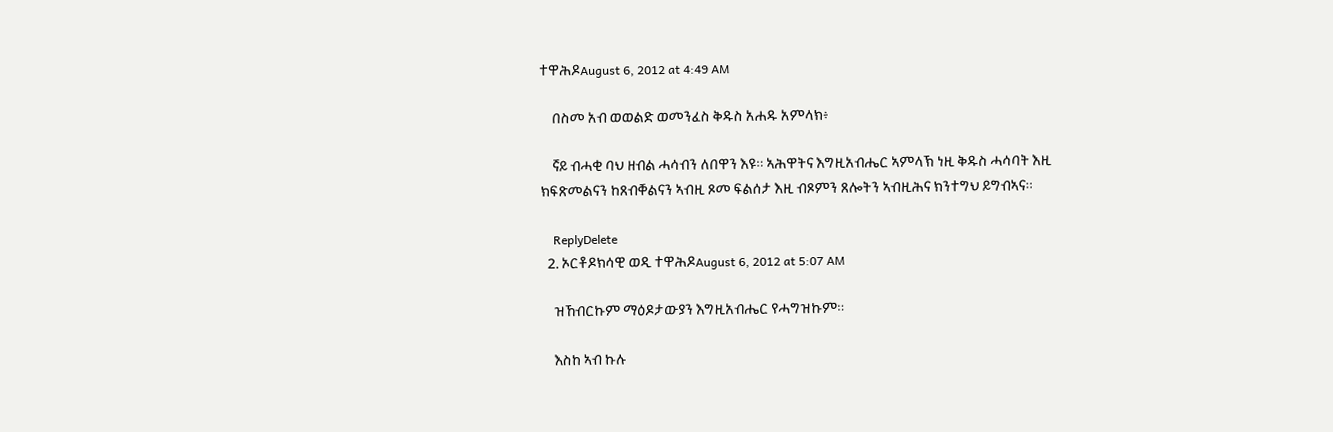ተዋሕዶAugust 6, 2012 at 4:49 AM

    በስመ አብ ወወልድ ወመንፈስ ቅዱስ አሐዱ አምላክ፥

    ኛይ ብሓቂ ባህ ዘብል ሓሳብን ለበዋን እዩ። ኣሕዋትና እግዚአብሔር ኣምላኽ ነዚ ቅዱስ ሓሳባት እዚ ክፍጽመልናን ከጸብቐልናን ኣብዚ ጾመ ፍልሰታ እዚ ብጾምን ጸሎትን ኣብዚሕና ክንተግህ ይግብኣና።

    ReplyDelete
  2. ኦርቶዶክሳዊ ወዲ ተዋሕዶAugust 6, 2012 at 5:07 AM

    ዝኸብርኩም ማዕዶታውያን እግዚአብሔር የሓግዝኩም።

    እስከ ኣብ ኩሉ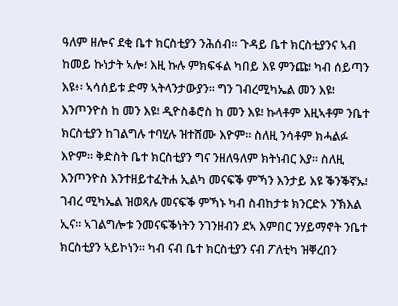ዓለም ዘሎና ደቂ ቤተ ክርስቲያን ንሕሰብ። ጉዳይ ቤተ ክርስቲያንና ኣብ ከመይ ኩነታት ኣሎ፧ እዚ ኩሉ ምክፍፋል ካበይ እዩ ምንጩ፧ ካብ ሰይጣን እዩ፥፡ ኣሳሰይቱ ድማ ኣትላንታውያን። ግን ገብረሚካኤል መን እዩ፧ እንጦንዮስ ከ መን እዩ፧ ዲዮስቆሮስ ከ መን እዩ፧ ኩላቶም እዚኣቶም ንቤተ ክርስቲያን ከገልግሉ ተባሂሉ ዝተሸሙ እዮም። ስለዚ ንሳቶም ክሓልፉ እዮም። ቅድስት ቤተ ክርስቲያን ግና ንዘለዓለም ክትነብር እያ። ስለዚ እንጦንዮስ እንተዘይተፈትሐ ኢልካ መናፍቕ ምኻን እንታይ እዩ ቕንቕኛኡ፧ ገብረ ሚካኤል ዝወጻሉ መናፍቕ ምኻኑ ካብ ስብከታቱ ክንርድኦ ንኽእል ኢና። ኣገልግሎቱ ንመናፍቕነትን ንገንዘብን ደኣ እምበር ንሃይማኖት ንቤተ ክርስቲያን ኣይኮነን። ካብ ናብ ቤተ ክርስቲያን ናብ ፖለቲካ ዝቐረበን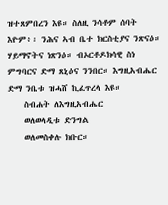ዝተጸምበረን እዩ። ስለዚ ንሳቶም ሰባት እዮም፥፡ ንሕና ኣብ ቤተ ክርስቲያና ንጽናዕ። ሃይማኖትና ነጽንዕ። ብኦርቶዶክሳዊ ስነ ምግባርና ድማ ጸኒዕና ንንበር። እግዚአብሔር ድማ ንቤቱ ዝሓሸ ኪፈጥረላ እዩ።
    ስብሐት ለእግዚአብሔር
    ወለወላዲቱ ድንግል
    ወለመስቀሉ ክቡር።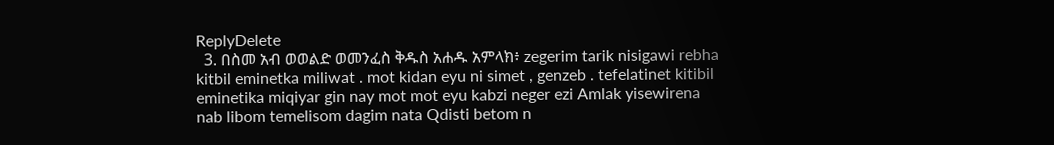ReplyDelete
  3. በስመ አብ ወወልድ ወመንፈስ ቅዱስ አሐዱ አምላክ፥ zegerim tarik nisigawi rebha kitbil eminetka miliwat . mot kidan eyu ni simet , genzeb . tefelatinet kitibil eminetika miqiyar gin nay mot mot eyu kabzi neger ezi Amlak yisewirena nab libom temelisom dagim nata Qdisti betom n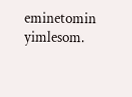eminetomin yimlesom.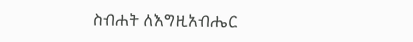ስብሐት ለእግዚአብሔር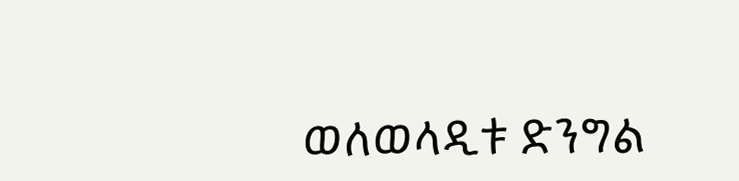ወለወላዲቱ ድንግል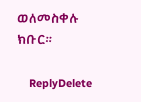ወለመስቀሉ ክቡር።

    ReplyDelete